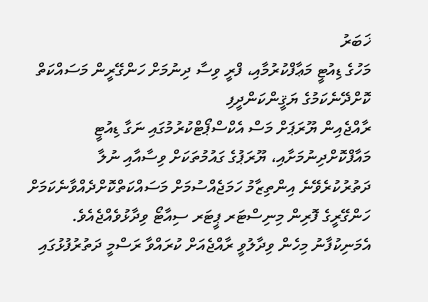ޚަބަރު
މަހުގެ ޑިއުޓީ މަޢާފްކުރުމާއި، ފްރީ ވިސާ ދިނުމަށް ހަންގޭރީން މަސައްކަތް ކޮށްދޭނެކަމުގެ ޔަޤީންކަންދީފި
ރާއްޖެއިން ޔޫރަޕަށް މަސް އެކްސްޕޯޓްކުރުމުގައި ނަގާ ޑިއުޓީ މައާފްކޮށްދިނުމަށާއި، ޔޫރަޕުގެ ގައުމުތަކަށް ވިސާއާއި ނުލާ ދަތުރުކުރެވޭނެ އިންތިޒާމު ހަމަޖެއްސުމަށް މަސައްކަތްކޮށްދެއްވާނެކަމަށް ހަންގޭރީގެ ފޮރިން މިނިސްޓަރ ޕީޓަރ ސިއާޓޯ ވިދާޅުވެއްޖެއެވެ. އެމަނިކުފާނު މިހެން ވިދާލުވީ ރާއްޖެއަށް ކުރައްވާ ރަސްމީ ދަތުރުފުޅުގައި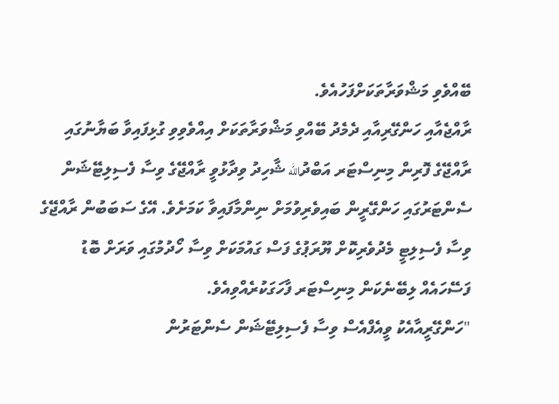ބޭއްވެވި މަޝްވަރާތަކަށްފަހުއެވެ.
ރާއްޖެއާއި ހަންގޭރިއާއި ދެމެދު ބޭއްވި މަޝްވަރާތަކަށް އިއްވެވިވި ގުޅިފައިވާ ބަޔާނުގައި ރާއްޖޭގެ ފޮރިން މިނިސްޓަރ އަބްދުالله ޝާހިދު ވިދާޅުވީ ރާއްޖޭގެ ވިސާ ފެސިލިޓޭޝަން ސެންޓަރުގައި ހަންގޭރީން ބައިވެރިވުމަށް ނިންމާފައިވާ ކަމަށެވެ. އޭގެ ސަބަބުން ރާއްޖޭގެ ވިސާ ފެސިލިޓީ މެދުވެރިކޮށް ޔޫރަޕުގެ ފަސް ގައުމަކަށް ވިސާ ހޯދުމުގައި ވަރަށް ބޮޑު ފަސޭހައެއް ލިބޭނެކަން މިނިސްޓަރ ފާހަގަކުރެއްވިއެވެ.
"ހަންގޭރީއާއެކު ވީއެފްއެސް ވިސާ ފެސިލިޓޭޝަން ސެންޓަރުން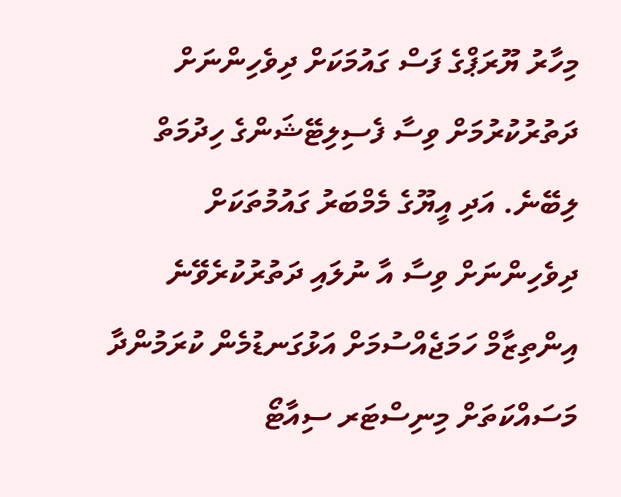މިހާރު ޔޫރަޕްގެ ފަސް ގައުމަކަށް ދިވެހިންނަށް ދަތުރުކުރުމަށް ވިސާ ފެސިލިޓޭޝަންގެ ހިދުމަތް ލިބޭނެ. އަދި އީޔޫގެ މެމްބަރު ގައުމުތަކަށް ދިވެހިންނަށް ވިސާ އާ ނުލައި ދަތުރުކުރެވޭނެ އިންތިޒާމް ހަމަޖެއްސުމަށް އަޅުގަނޑުމެން ކުރަމުންދާ މަސައްކަތަށް މިނިސްޓަރ ސިއާޓޯ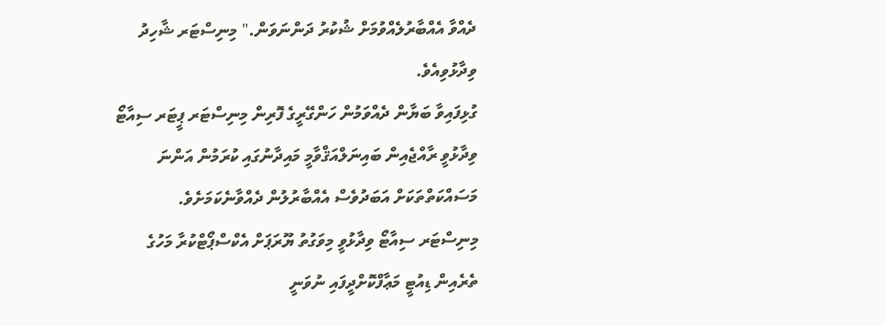ދެއްވާ އެއްބާރުލެއްވުމަށް ޝުކުރު ދަންނަވަން." މިނިސްޓަރ ޝާހިދު ވިދާޅުވިއެވެ.
ގުޅިފައިވާ ބަޔާން ދެއްވަމުން ހަންގޭރީގެ ފޮރިން މިނިސްޓަރ ޕީޓަރ ސިއާޓޯ ވިދާޅުވީ ރާއްޖެއިން ބައިނަލްއަޤްވާމީ މައިދާނުގައި ކުރަމުން އަންނަ މަސައްކަތްތަކަށް އަބަދުވެސް އެއްބާރުލުން ދެއްވާނެކަމަށެވެ.
މިނިސްޓަރ ސިއާޓޯ ވިދާޅުވީ މިވަގުތު ޔޫރަޕަށް އެކްސްޕޯޓްކުރާ މަހުގެ ތެރެއިން ޑިއުޓީ މަޢާފްކޮށްދީފައި ނުވަނީ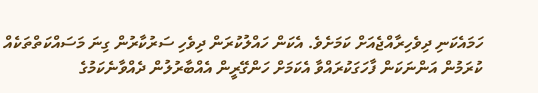ހަމައެކަނި ދިވެހިރާއްޖެއަށް ކަމަށެވެ. އެކަން ހައްލުކުރަން ދިވެހި ސަރުކާރުން ގިނަ މަސައްކަތްތަކެއް ކުރަމުން އަންނަކަން ފާހަގަކުރައްވާ އެކަމަށް ހަންގޭރީން އެއްބާރުލުން ދެއްވާނެކަމުގެ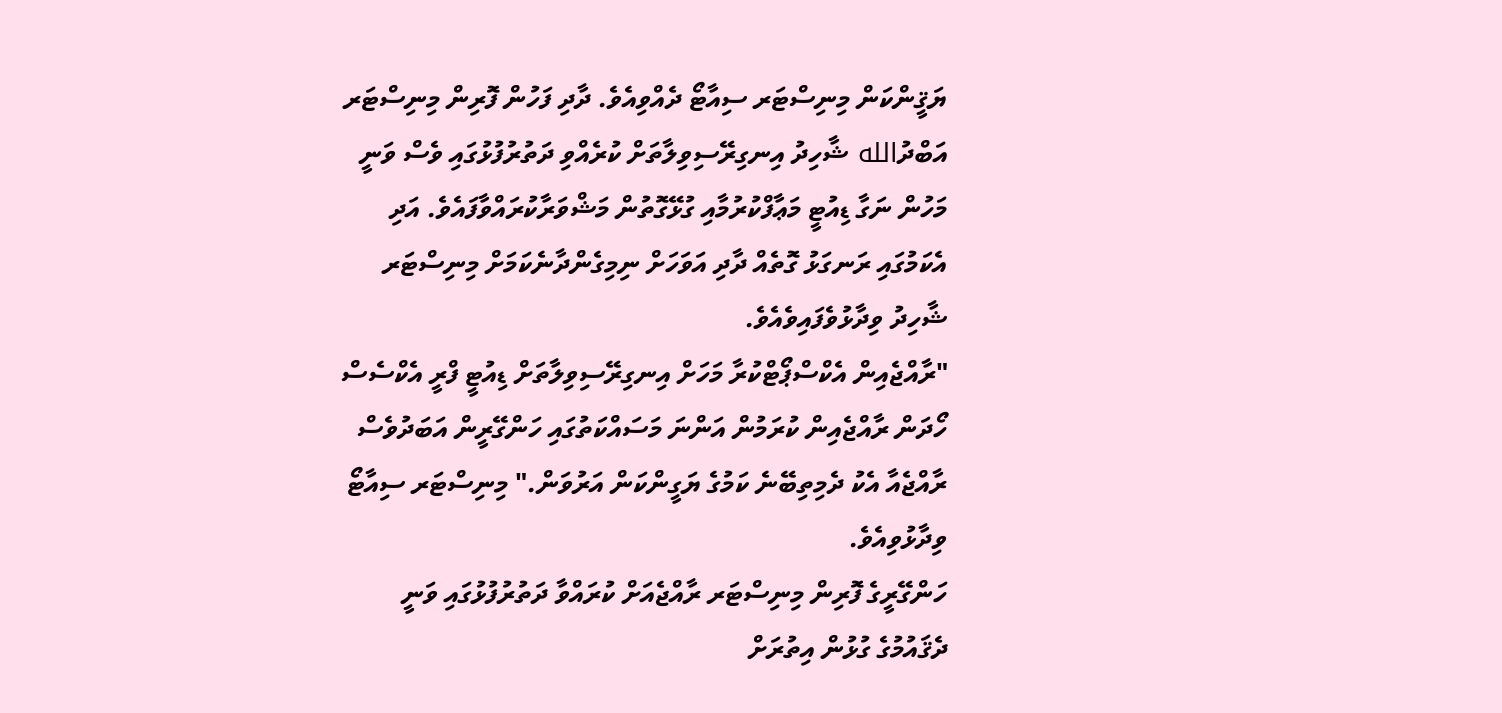ޔަޤީންކަން މިނިސްޓަރ ސިއާޓޯ ދެއްވިއެވެ. ދާދި ފަހުން ފޮރިން މިނިސްޓަރ އަބްދުالله ޝާހިދު އިނގިރޭސިވިލާތަށް ކުރެއްވި ދަތުރުފުޅުގައި ވެސް ވަނީ މަހުން ނަގާ ޑިއުޓީ މަޢާފްކުރުމާއި ގުޅޭގޮތުން މަޝްވަރާކުރައްވާފައެވެ. އަދި އެކަމުގައި ރަނގަޅު ގޮތެއް ދާދި އަވަހަށް ނިމިގެންދާނެކަމަށް މިނިސްޓަރ ޝާހިދު ވިދާޅުވެފައިވެއެވެ.
"ރާއްޖެއިން އެކްސްޕޯޓްކުރާ މަހަށް އިނގިރޭސިވިލާތަށް ޑިއުޓީ ފްރީ އެކްސެސް ހޯދަން ރާއްޖެއިން ކުރަމުން އަންނަ މަސައްކަތުގައި ހަންގޭރީން އަބަދުވެސް ރާއްޖެއާ އެކު ދެމިތިބޭނެ ކަމުގެ ޔަގީންކަން އަރުވަން." މިނިސްޓަރ ސިއާޓޯ ވިދާޅުވިއެވެ.
ހަންގޭރީގެ ފޮރިން މިނިސްޓަރ ރާއްޖެއަށް ކުރައްވާ ދަތުރުފުޅުގައި ވަނީ ދެޤައުމުގެ ގުޅުން އިތުރަށް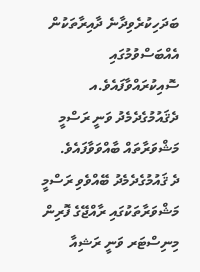ބަދަހިކުރެވިދާނެ ދާއިރާތަކުން އެއްބަސްވުމުގައި ސޮއިކުރައްވާފައެވެ.އ ދެޤައުމުގެދެމެދު ވަނީ ރަސްމީ މަޝްވަރާތައް ބާއްވަވާފައެވެ.
ދެ ޤައުމުގެދެމެދު ބޭއްވެވި ރަސްމީ މަޝްވަރާތަކުގައި ރާއްޖޭގެ ފޮރިން މިނިސްޓަރ ވަނީ ރަޝިއާ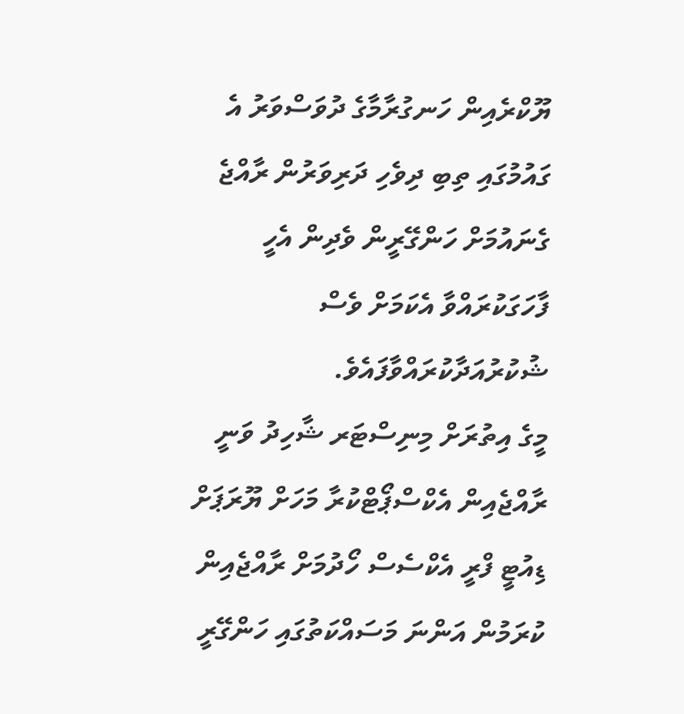ޔޫކްރެއިން ހަނގުރާމާގެ ދުވަސްވަރު އެ ގައުމުގައި ތިބި ދިވެހި ދަރިވަރުން ރާއްޖެ ގެނައުމަށް ހަންގޭރީން ވެދިން އެހީ ފާހަގަކުރައްވާ އެކަމަށް ވެސް ޝުކުރުއަދާކުރައްވާފައެވެ.
މީގެ އިތުރަށް މިނިސްޓަރ ޝާހިދު ވަނީ ރާއްޖެއިން އެކްސްޕޯޓްކުރާ މަހަށް ޔޫރަޕަށް ޑިއުޓީ ފްރީ އެކްސެސް ހޯދުމަށް ރާއްޖެއިން ކުރަމުން އަންނަ މަސައްކަތުގައި ހަންގޭރީ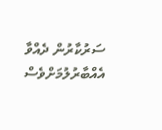ސަރުކާރުން ދެއްވާ އެއްބާރުލުމަށްވެސް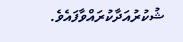ޝުކުރުއަދާކުރައްވާފައެވެ.